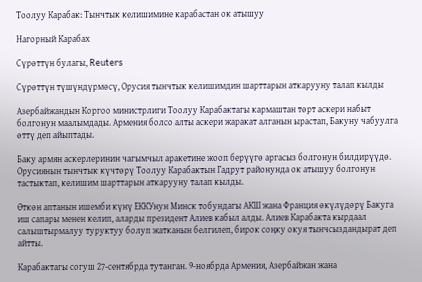Тоолуу Карабак: Тынчтык келишимине карабастан ок атышуу

Нагорный Карабах

Сүрөттүн булагы, Reuters

Сүрөттүн түшүндүрмөсү, Орусия тынчтык келишимдин шарттарын аткарууну талап кылды

Азербайжандын Коргоо министрлиги Тоолуу Карабактагы кармаштан төрт аскери набыт болгонун маалымдады. Армения болсо алты аскери жаракат алганын ырастап, Бакуну чабуулга өттү деп айыптады.

Баку армян аскерлеринин чагымчыл аракетине жооп берүүгө аргасыз болгонун билдирүүдө. Орусиянын тынчтык күчтөрү Тоолуу Карабактын Гадрут районунда ок атышуу болгонун тастыктап, келишим шарттарын аткарууну талап кылды.

Өткөн аптанын ишемби күнү ЕККУнун Минск тобундагы АКШ жана Франция өкүлүдөрү Бакуга иш сапары менен келип, аларды президент Алиев кабыл алды. Алиев Карабакта кырдаал салыштырмалуу туруктуу болуп жатканын белгилеп, бирок соңку окуя тынчсыздандырат деп айтты.

Карабактагы согуш 27-сентябрда тутанган. 9-ноябрда Армения, Азербайжан жана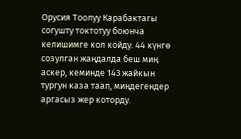Орусия Тоолуу Карабактагы согушту токтотуу боюнча келишимге кол койду. 44 күнгө созулган жаңдалда беш миң аскер, кеминде 143 жайкын тургун каза таап, миңдегендер аргасыз жер которду.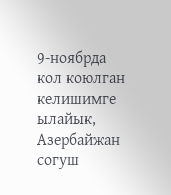9-ноябрда кол коюлган келишимге ылайык, Азербайжан согуш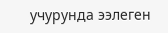учурунда ээлеген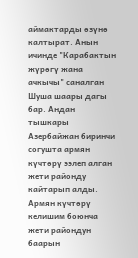аймактарды өзүнө калтырат. Анын ичинде "Карабактын жүрөгү жана ачкычы" саналган Шуша шаары дагы бар. Андан тышкары Азербайжан биринчи согушта армян күчтөрү ээлеп алган жети районду кайтарып алды. Армян күчтөрү келишим боюнча жети райондун баарын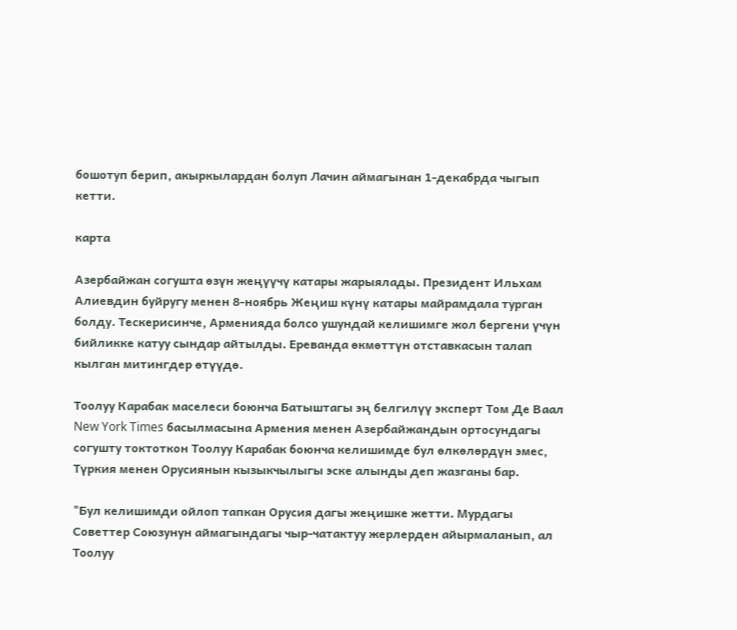бошотуп берип, акыркылардан болуп Лачин аймагынан 1-декабрда чыгып кетти.

карта

Азербайжан согушта өзүн жеңүүчү катары жарыялады. Президент Ильхам Алиевдин буйругу менен 8-ноябрь Жеңиш күнү катары майрамдала турган болду. Тескерисинче, Арменияда болсо ушундай келишимге жол бергени үчүн бийликке катуу сындар айтылды. Ереванда өкмөттүн отставкасын талап кылган митингдер өтүүдө.

Тоолуу Карабак маселеси боюнча Батыштагы эң белгилүү эксперт Том Де Ваал New York Times басылмасына Армения менен Азербайжандын ортосундагы согушту токтоткон Тоолуу Карабак боюнча келишимде бул өлкөлөрдүн эмес, Түркия менен Орусиянын кызыкчылыгы эске алынды деп жазганы бар.

"Бул келишимди ойлоп тапкан Орусия дагы жеңишке жетти. Мурдагы Советтер Союзунун аймагындагы чыр-чатактуу жерлерден айырмаланып, ал Тоолуу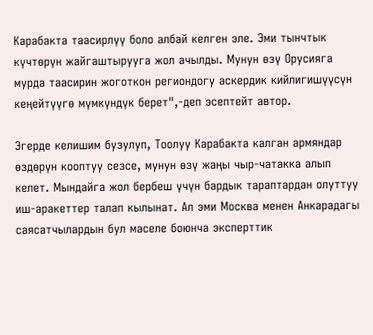Карабакта таасирлүү боло албай келген эле. Эми тынчтык күчтөрүн жайгаштырууга жол ачылды. Мунун өзү Орусияга мурда таасирин жоготкон региондогу аскердик кийлигишүүсүн кеңейтүүгө мүмкүндүк берет",-деп эсептейт автор.

Эгерде келишим бузулуп, Тоолуу Карабакта калган армяндар өздөрүн кооптуу сезсе, мунун өзү жаңы чыр-чатакка алып келет. Мындайга жол бербеш үчүн бардык тараптардан олуттуу иш-аракеттер талап кылынат. Ал эми Москва менен Анкарадагы саясатчылардын бул маселе боюнча эксперттик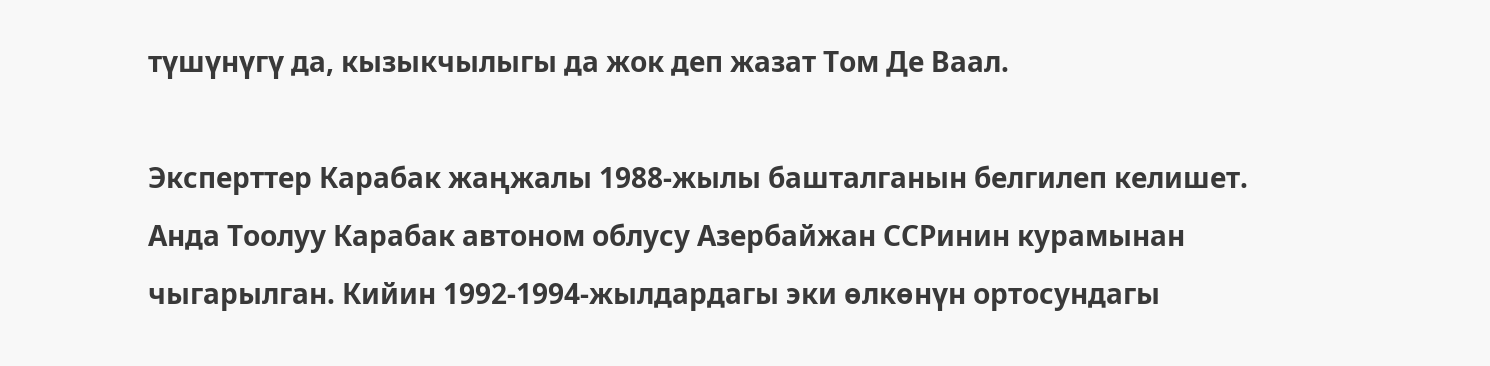түшүнүгү да, кызыкчылыгы да жок деп жазат Том Де Ваал.

Эксперттер Карабак жаңжалы 1988-жылы башталганын белгилеп келишет. Анда Тоолуу Карабак автоном облусу Азербайжан ССРинин курамынан чыгарылган. Кийин 1992-1994-жылдардагы эки өлкөнүн ортосундагы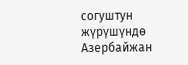согуштун жүрүшүндө Азербайжан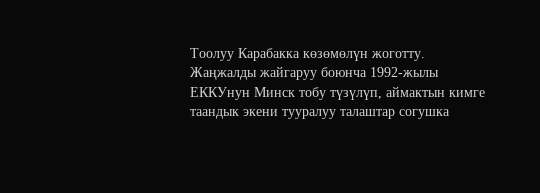Тоолуу Карабакка көзөмөлүн жоготту. Жаңжалды жайгаруу боюнча 1992-жылы ЕККУнун Минск тобу түзүлүп, аймактын кимге таандык экени тууралуу талаштар согушка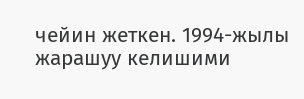чейин жеткен. 1994-жылы жарашуу келишими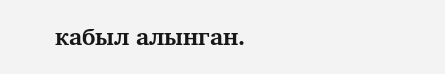кабыл алынган.